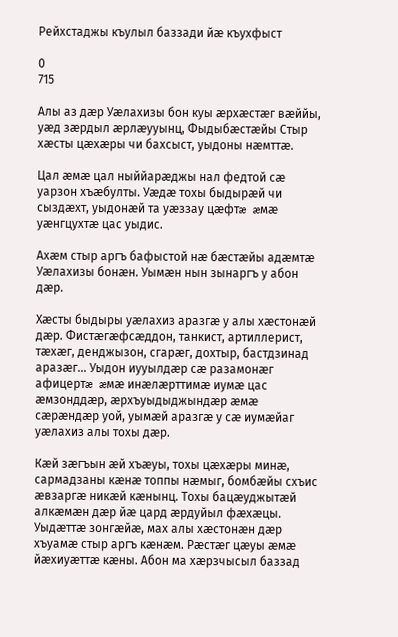Рейхстаджы къулыл баззади йæ къухфыст

0
715

Алы аз дæр Уæлахизы бон куы æрхæстæг вæййы, уæд зæрдыл æрлæууынц, Фыдыбæстæйы Стыр хæсты цæхæры чи бахсыст, уыдоны нæмттæ.

Цал æмæ цал ныййарæджы нал федтой сæ уарзон хъæбулты. Уæдæ тохы быдырæй чи сыздæхт, уыдонæй та уæззау цæфтæ æмæ уæнгцухтæ цас уыдис.

Ахæм стыр аргъ бафыстой нæ бæстæйы адæмтæ Уæлахизы бонæн. Уымæн нын зынаргъ у абон дæр.

Хæсты быдыры уæлахиз аразгæ у алы хæстонæй дæр. Фистæгæфсæддон, танкист, артиллерист, тæхæг, денджызон, сгарæг, дохтыр, бастдзинад аразæг… Уыдон иууылдæр сæ разамонæг афицертæ æмæ инæлæрттимæ иумæ цас æмзонддæр, æрхъуыдыджындæр æмæ сæрæндæр уой, уымæй аразгæ у сæ иумæйаг уæлахиз алы тохы дæр.

Кæй зæгъын æй хъæуы, тохы цæхæры минæ, сармадзаны кæнæ топпы нæмыг, бомбæйы схъис æвзаргæ никæй кæнынц. Тохы бацæуджытæй алкæмæн дæр йæ цард æрдуйыл фæхæцы. Уыдæттæ зонгæйæ, мах алы хæстонæн дæр хъуамæ стыр аргъ кæнæм. Рæстæг цæуы æмæ йæхиуæттæ кæны. Абон ма хæрзчысыл баззад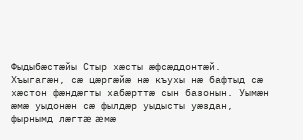Фыдыбæстæйы Стыр хæсты æфсæддонтæй. Хъыгагæн, сæ цæргæйæ нæ къухы нæ бафтыд сæ хæстон фæндæгты хабæрттæ сын базонын. Уымæн æмæ уыдонæн сæ фылдæр уыдысты уæздан, фырнымд лæгтæ æмæ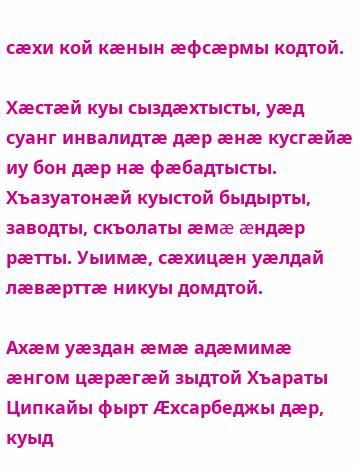сæхи кой кæнын æфсæрмы кодтой.

Хæстæй куы сыздæхтысты, уæд суанг инвалидтæ дæр æнæ кусгæйæ иу бон дæр нæ фæбадтысты. Хъазуатонæй куыстой быдырты, заводты, скъолаты æмæ æндæр рæтты. Уыимæ, сæхицæн уæлдай лæвæрттæ никуы домдтой.

Ахæм уæздан æмæ адæмимæ æнгом цæрæгæй зыдтой Хъараты Ципкайы фырт Æхсарбеджы дæр, куыд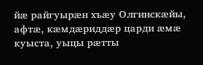йæ райгуырæн хъæу Олгинскæйы, афтæ, кæмдæриддæр царди æмæ куыста, уыцы рæтты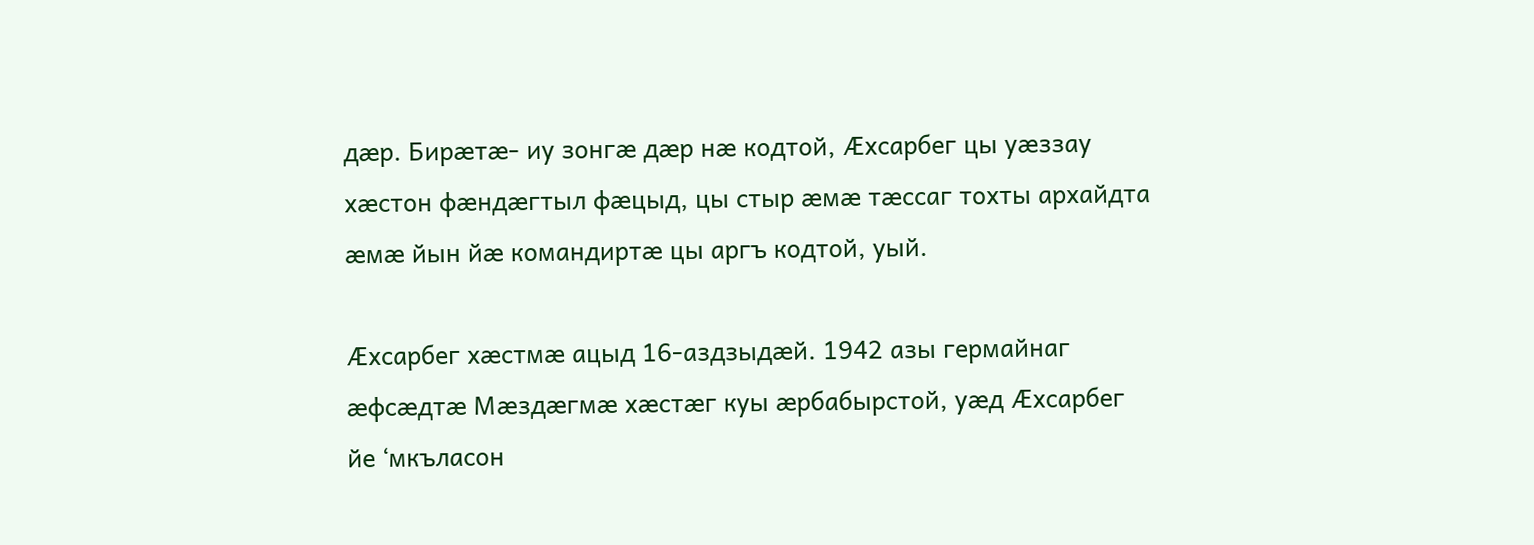дæр. Бирæтæ- иу зонгæ дæр нæ кодтой, Æхсарбег цы уæззау хæстон фæндæгтыл фæцыд, цы стыр æмæ тæссаг тохты архайдта æмæ йын йæ командиртæ цы аргъ кодтой, уый.

Æхсарбег хæстмæ ацыд 16-аздзыдæй. 1942 азы гермайнаг æфсæдтæ Мæздæгмæ хæстæг куы æрбабырстой, уæд Æхсарбег йе ‘мкъласон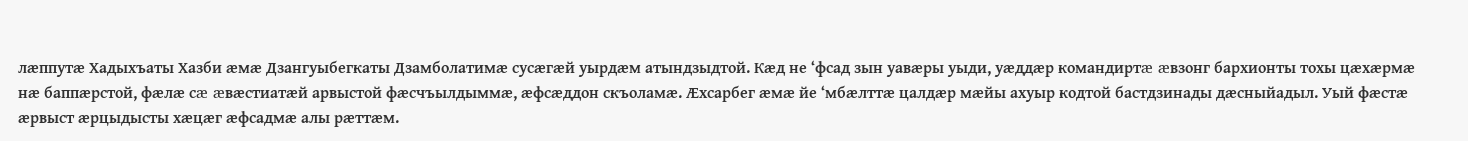лæппутæ Хадыхъаты Хазби æмæ Дзангуыбегкаты Дзамболатимæ сусæгæй уырдæм атындзыдтой. Кæд не ‘фсад зын уавæры уыди, уæддæр командиртæ æвзонг бархионты тохы цæхæрмæ нæ баппæрстой, фæлæ сæ æвæстиатæй арвыстой фæсчъылдыммæ, æфсæддон скъоламæ. Æхсарбег æмæ йе ‘мбæлттæ цалдæр мæйы ахуыр кодтой бастдзинады дæсныйадыл. Уый фæстæ æрвыст æрцыдысты хæцæг æфсадмæ алы рæттæм.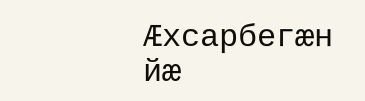Æхсарбегæн йæ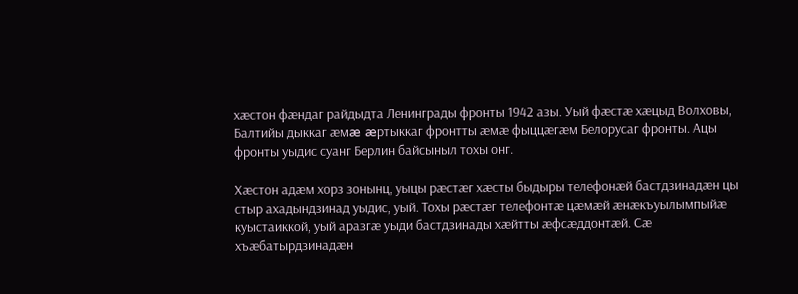хæстон фæндаг райдыдта Ленинграды фронты 1942 азы. Уый фæстæ хæцыд Волховы, Балтийы дыккаг æмæ æртыккаг фронтты æмæ фыццæгæм Белорусаг фронты. Ацы фронты уыдис суанг Берлин байсыныл тохы онг.

Хæстон адæм хорз зонынц, уыцы рæстæг хæсты быдыры телефонæй бастдзинадæн цы стыр ахадындзинад уыдис, уый. Тохы рæстæг телефонтæ цæмæй æнæкъуылымпыйæ куыстаиккой, уый аразгæ уыди бастдзинады хæйтты æфсæддонтæй. Сæ хъæбатырдзинадæн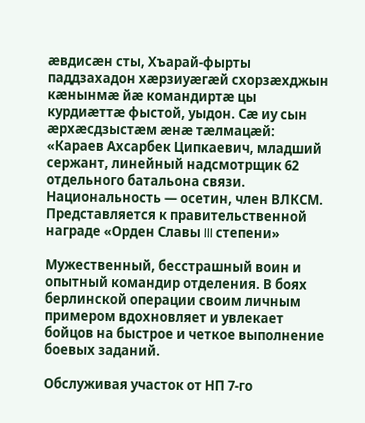æвдисæн сты, Хъарай-фырты паддзахадон хæрзиуæгæй схорзæхджын кæнынмæ йæ командиртæ цы курдиæттæ фыстой, уыдон. Сæ иу сын æрхæсдзыстæм æнæ тæлмацæй: «Караев Ахсарбек Ципкаевич, младший сержант, линейный надсмотрщик 62 отдельного батальона связи. Национальность — осетин, член ВЛКСМ. Представляется к правительственной награде «Орден Славы III степени»

Мужественный, бесстрашный воин и опытный командир отделения. В боях берлинской операции своим личным примером вдохновляет и увлекает бойцов на быстрое и четкое выполнение боевых заданий.

Обслуживая участок от НП 7-го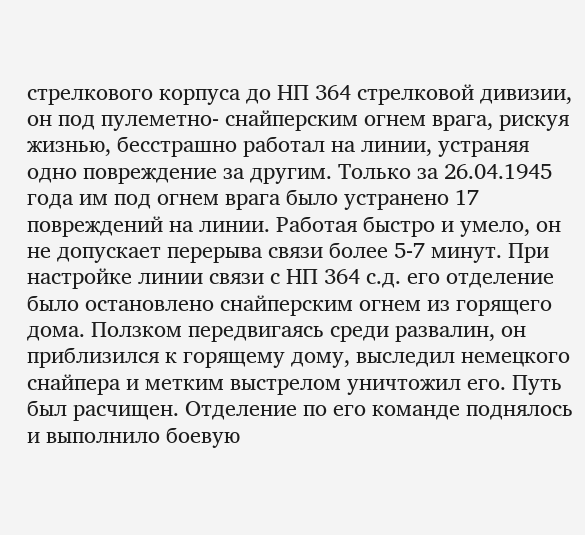стрелкового корпуса до НП 364 стрелковой дивизии, он под пулеметно- снайперским огнем врага, рискуя жизнью, бесстрашно работал на линии, устраняя одно повреждение за другим. Только за 26.04.1945 года им под огнем врага было устранено 17 повреждений на линии. Работая быстро и умело, он не допускает перерыва связи более 5-7 минут. При настройке линии связи с НП 364 с.д. его отделение было остановлено снайперским огнем из горящего дома. Ползком передвигаясь среди развалин, он приблизился к горящему дому, выследил немецкого снайпера и метким выстрелом уничтожил его. Путь был расчищен. Отделение по его команде поднялось и выполнило боевую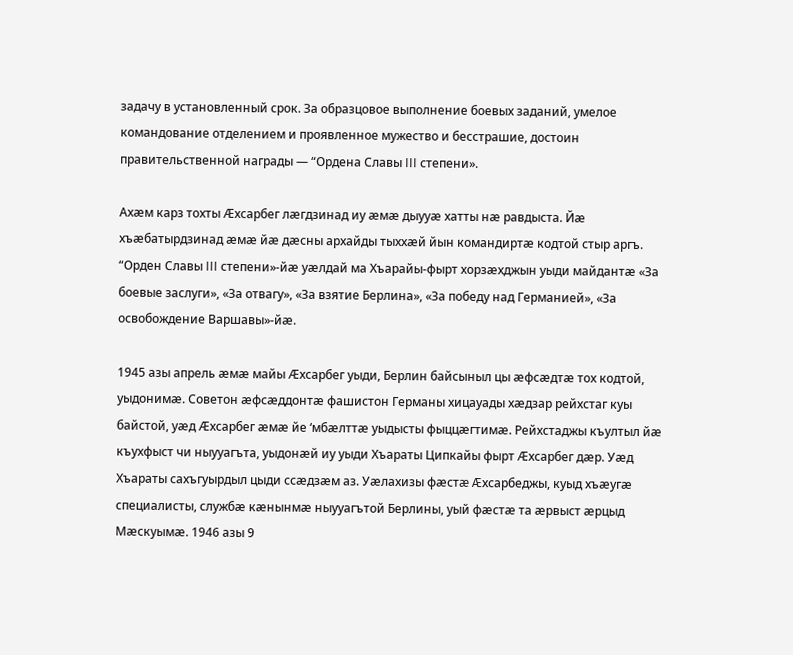задачу в установленный срок. За образцовое выполнение боевых заданий, умелое командование отделением и проявленное мужество и бесстрашие, достоин правительственной награды — “Ордена Славы III степени».

Ахæм карз тохты Æхсарбег лæгдзинад иу æмæ дыууæ хатты нæ равдыста. Йæ хъæбатырдзинад æмæ йæ дæсны архайды тыххæй йын командиртæ кодтой стыр аргъ. “Орден Славы III степени»-йæ уæлдай ма Хъарайы-фырт хорзæхджын уыди майдантæ «За боевые заслуги», «За отвагу», «За взятие Берлина», «За победу над Германией», «За освобождение Варшавы»-йæ.

1945 азы апрель æмæ майы Æхсарбег уыди, Берлин байсыныл цы æфсæдтæ тох кодтой, уыдонимæ. Советон æфсæддонтæ фашистон Германы хицауады хæдзар рейхстаг куы байстой, уæд Æхсарбег æмæ йе ‘мбæлттæ уыдысты фыццæгтимæ. Рейхстаджы къултыл йæ къухфыст чи ныууагъта, уыдонæй иу уыди Хъараты Ципкайы фырт Æхсарбег дæр. Уæд Хъараты сахъгуырдыл цыди ссæдзæм аз. Уæлахизы фæстæ Æхсарбеджы, куыд хъæугæ специалисты, службæ кæнынмæ ныууагътой Берлины, уый фæстæ та æрвыст æрцыд Мæскуымæ. 1946 азы 9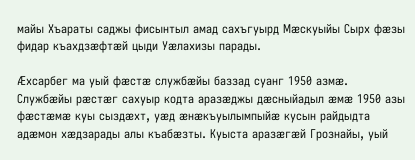майы Хъараты саджы фисынтыл амад сахъгуырд Мæскуыйы Сырх фæзы фидар къахдзæфтæй цыди Уæлахизы парады.

Æхсарбег ма уый фæстæ службæйы баззад суанг 1950 азмæ. Службæйы рæстæг сахуыр кодта аразæджы дæсныйадыл æмæ 1950 азы фæстæмæ куы сыздæхт, уæд æнæкъуылымпыйæ кусын райдыдта адæмон хæдзарады алы къабæзты. Куыста аразæгæй Грознайы, уый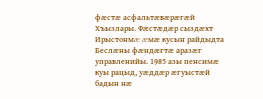фæстæ асфальтæвæрæгæй Хъызлары. Фæстæдæр сыздæхт Ирыстонмæ æмæ кусын райдыдта Беслæны фæндæгтæ аразæг управленийы. 1985 азы пенсимæ куы рацыд, уæддæр æгуыстæй бадын нæ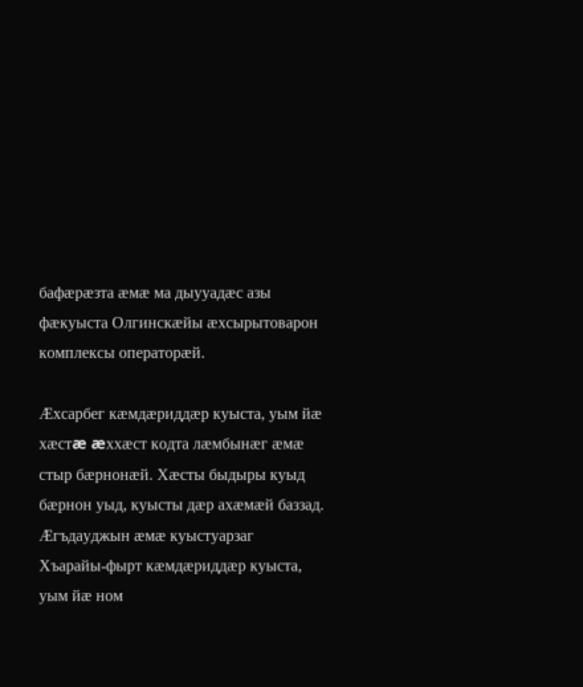бафæрæзта æмæ ма дыууадæс азы фæкуыста Олгинскæйы æхсырытоварон комплексы операторæй.

Æхсарбег кæмдæриддæр куыста, уым йæ хæстæ æххæст кодта лæмбынæг æмæ стыр бæрнонæй. Хæсты быдыры куыд бæрнон уыд, куысты дæр ахæмæй баззад. Æгъдауджын æмæ куыстуарзаг Хъарайы-фырт кæмдæриддæр куыста, уым йæ ном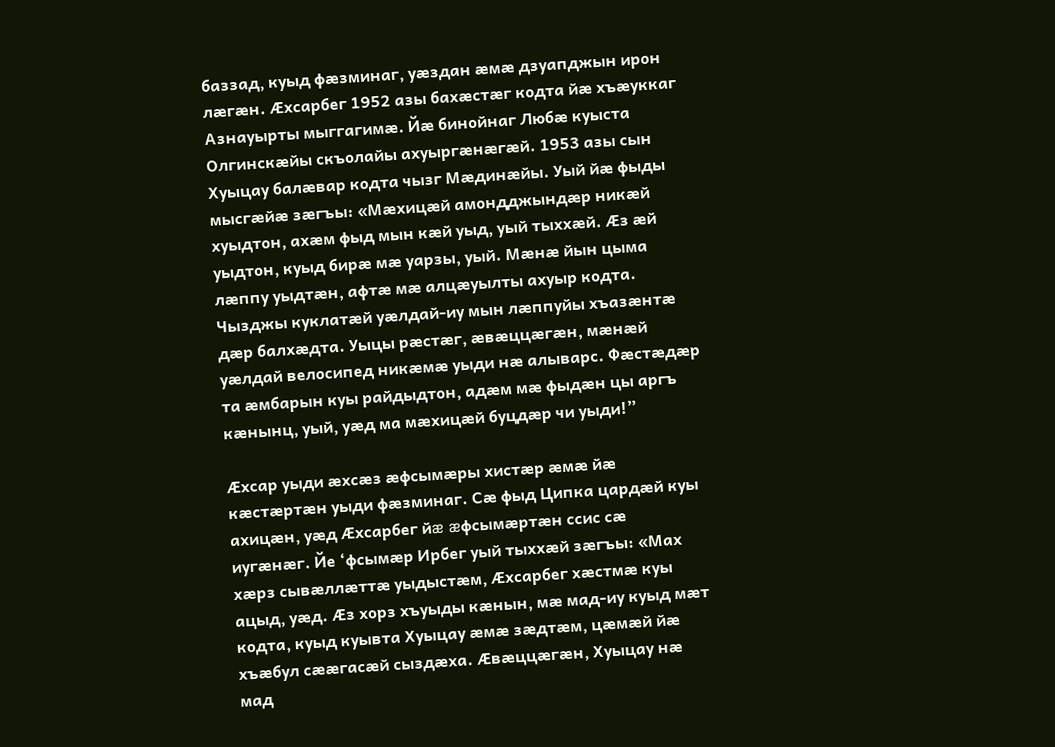баззад, куыд фæзминаг, уæздан æмæ дзуапджын ирон лæгæн. Æхсарбег 1952 азы бахæстæг кодта йæ хъæуккаг Азнауырты мыггагимæ. Йæ бинойнаг Любæ куыста Олгинскæйы скъолайы ахуыргæнæгæй. 1953 азы сын Хуыцау балæвар кодта чызг Мæдинæйы. Уый йæ фыды мысгæйæ зæгъы: «Мæхицæй амондджындæр никæй хуыдтон, ахæм фыд мын кæй уыд, уый тыххæй. Æз æй уыдтон, куыд бирæ мæ уарзы, уый. Мæнæ йын цыма лæппу уыдтæн, афтæ мæ алцæуылты ахуыр кодта. Чызджы куклатæй уæлдай-иу мын лæппуйы хъазæнтæ дæр балхæдта. Уыцы рæстæг, æвæццæгæн, мæнæй уæлдай велосипед никæмæ уыди нæ алыварс. Фæстæдæр та æмбарын куы райдыдтон, адæм мæ фыдæн цы аргъ кæнынц, уый, уæд ма мæхицæй буцдæр чи уыди!”

Æхсар уыди æхсæз æфсымæры хистæр æмæ йæ кæстæртæн уыди фæзминаг. Сæ фыд Ципка цардæй куы ахицæн, уæд Æхсарбег йæ æфсымæртæн ссис сæ иугæнæг. Йе ‘фсымæр Ирбег уый тыххæй зæгъы: «Мах хæрз сывæллæттæ уыдыстæм, Æхсарбег хæстмæ куы ацыд, уæд. Æз хорз хъуыды кæнын, мæ мад-иу куыд мæт кодта, куыд куывта Хуыцау æмæ зæдтæм, цæмæй йæ хъæбул сææгасæй сыздæха. Æвæццæгæн, Хуыцау нæ мад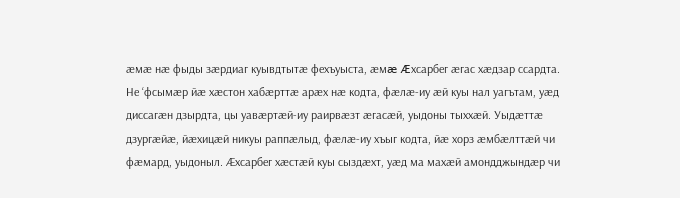æмæ нæ фыды зæрдиаг куывдтытæ фехъуыста, æмæ Æхсарбег æгас хæдзар ссардта. Не ‘фсымæр йæ хæстон хабæрттæ арæх нæ кодта, фæлæ-иу æй куы нал уагътам, уæд диссагæн дзырдта, цы уавæртæй-иу раирвæзт æгасæй, уыдоны тыххæй. Уыдæттæ дзургæйæ, йæхицæй никуы раппæлыд, фæлæ-иу хъыг кодта, йæ хорз æмбæлттæй чи фæмард, уыдоныл. Æхсарбег хæстæй куы сыздæхт, уæд ма махæй амондджындæр чи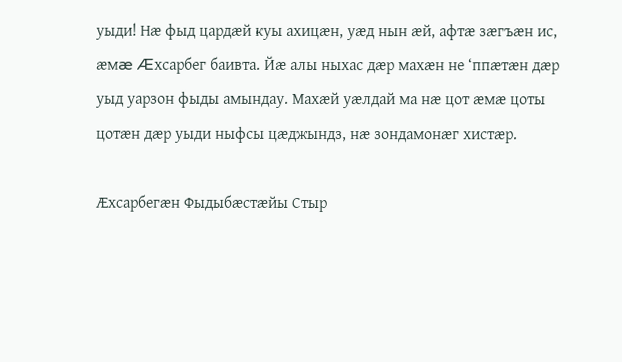уыди! Нæ фыд цардæй куы ахицæн, уæд нын æй, афтæ зæгъæн ис, æмæ Æхсарбег баивта. Йæ алы ныхас дæр махæн не ‘ппæтæн дæр уыд уарзон фыды амындау. Махæй уæлдай ма нæ цот æмæ цоты цотæн дæр уыди ныфсы цæджындз, нæ зондамонæг хистæр.

Æхсарбегæн Фыдыбæстæйы Стыр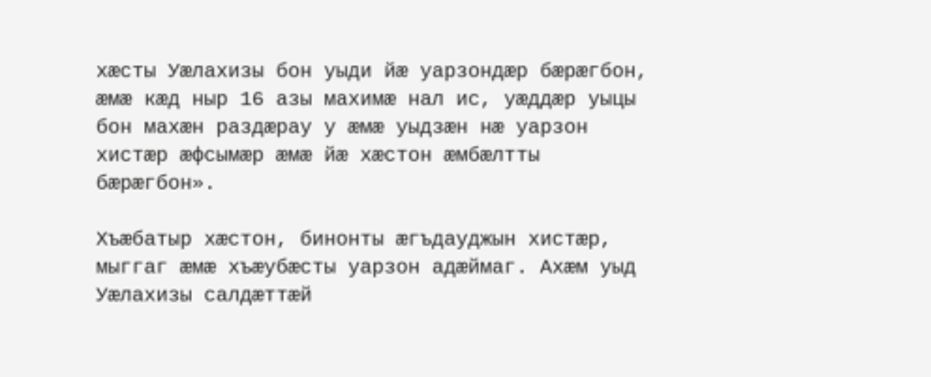хæсты Уæлахизы бон уыди йæ уарзондæр бæрæгбон, æмæ кæд ныр 16 азы махимæ нал ис, уæддæр уыцы бон махæн раздæрау у æмæ уыдзæн нæ уарзон хистæр æфсымæр æмæ йæ хæстон æмбæлтты бæрæгбон».

Хъæбатыр хæстон, бинонты æгъдауджын хистæр, мыггаг æмæ хъæубæсты уарзон адæймаг. Ахæм уыд Уæлахизы салдæттæй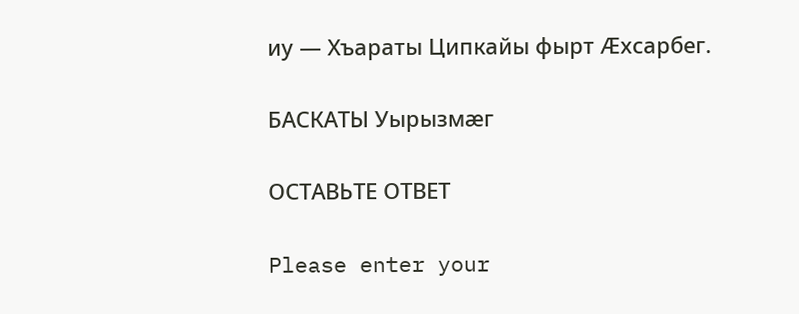иу — Хъараты Ципкайы фырт Æхсарбег.

БАСКАТЫ Уырызмæг

ОСТАВЬТЕ ОТВЕТ

Please enter your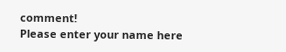comment!
Please enter your name here